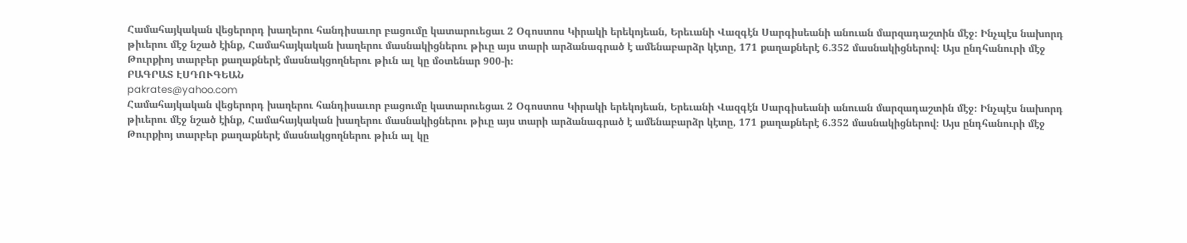Համահայկական վեցերորդ խաղերու հանդիսաւոր բացումը կատարուեցաւ 2 Օգոստոս Կիրակի երեկոյեան, Երեւանի Վազգէն Սարգիսեանի անուան մարզադաշտին մէջ։ Ինչպէս նախորդ թիւերու մէջ նշած էինք, Համահայկական խաղերու մասնակիցներու թիւը այս տարի արձանագրած է ամենաբարձր կէտը, 171 քաղաքներէ 6.352 մասնակիցներով։ Այս ընդհանուրի մէջ Թուրքիոյ տարբեր քաղաքներէ մասնակցողներու թիւն ալ կը մօտենար 900-ի։
ԲԱԳՐԱՏ ԷՍԴՈՒԳԵԱՆ
pakrates@yahoo.com
Համահայկական վեցերորդ խաղերու հանդիսաւոր բացումը կատարուեցաւ 2 Օգոստոս Կիրակի երեկոյեան, Երեւանի Վազգէն Սարգիսեանի անուան մարզադաշտին մէջ։ Ինչպէս նախորդ թիւերու մէջ նշած էինք, Համահայկական խաղերու մասնակիցներու թիւը այս տարի արձանագրած է ամենաբարձր կէտը, 171 քաղաքներէ 6.352 մասնակիցներով։ Այս ընդհանուրի մէջ Թուրքիոյ տարբեր քաղաքներէ մասնակցողներու թիւն ալ կը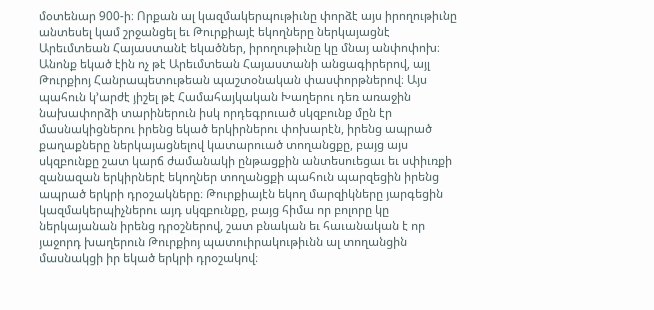մօտենար 900-ի։ Որքան ալ կազմակերպութիւնը փորձէ այս իրողութիւնը անտեսել կամ շրջանցել եւ Թուրքիայէ եկողները ներկայացնէ Արեւմտեան Հայաստանէ եկածներ, իրողութիւնը կը մնայ անփոփոխ։ Անոնք եկած էին ոչ թէ Արեւմտեան Հայաստանի անցագիրերով, այլ Թուրքիոյ Հանրապետութեան պաշտօնական փասփորթներով։ Այս պահուն կ՚արժէ յիշել թէ Համահայկական Խաղերու դեռ առաջին նախափորձի տարիներուն իսկ որդեգրուած սկզբունք մըն էր մասնակիցներու իրենց եկած երկիրներու փոխարէն, իրենց ապրած քաղաքները ներկայացնելով կատարուած տողանցքը, բայց այս սկզբունքը շատ կարճ ժամանակի ընթացքին անտեսուեցաւ եւ սփիւռքի զանազան երկիրներէ եկողներ տողանցքի պահուն պարզեցին իրենց ապրած երկրի դրօշակները։ Թուրքիայէն եկող մարզիկները յարգեցին կազմակերպիչներու այդ սկզբունքը, բայց հիմա որ բոլորը կը ներկայանան իրենց դրօշներով, շատ բնական եւ հաւանական է որ յաջորդ խաղերուն Թուրքիոյ պատուիրակութիւնն ալ տողանցին մասնակցի իր եկած երկրի դրօշակով։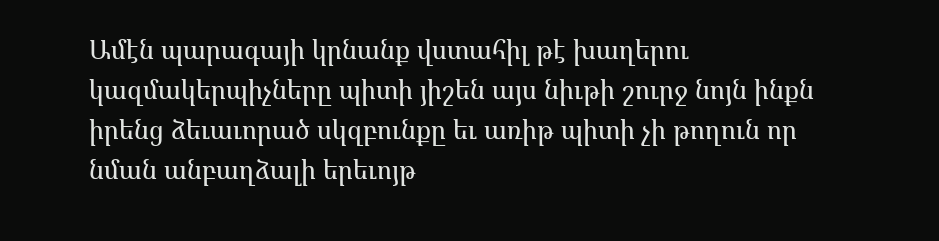Ամէն պարագայի կրնանք վստահիլ թէ խաղերու կազմակերպիչները պիտի յիշեն այս նիւթի շուրջ նոյն ինքն իրենց ձեւաւորած սկզբունքը եւ առիթ պիտի չի թողուն որ նման անբաղձալի երեւոյթ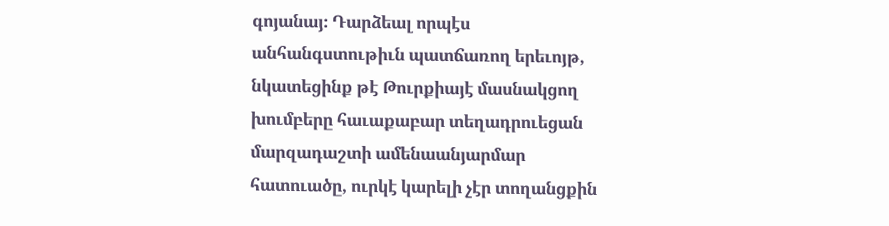գոյանայ։ Դարձեալ որպէս անհանգստութիւն պատճառող երեւոյթ, նկատեցինք թէ Թուրքիայէ մասնակցող խումբերը հաւաքաբար տեղադրուեցան մարզադաշտի ամենաանյարմար հատուածը, ուրկէ կարելի չէր տողանցքին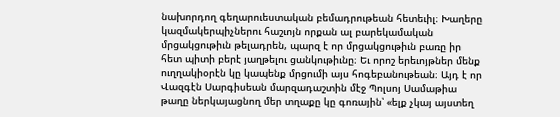նախորդող գեղարուեստական բեմադրութեան հետեւիլ։ Խաղերը կազմակերպիչներու հաշւոյն որքան ալ բարեկամական մրցակցութիւն թելադրեն, պարզ է որ մրցակցութիւն բառը իր հետ պիտի բերէ յաղթելու ցանկութիւնը։ Եւ որոշ երեւոյթներ մենք ուղղակիօրէն կը կապենք մրցումի այս հոգեբանութեան։ Այդ է որ Վազգէն Սարգիսեան մարզադաշտին մէջ Պոլսոյ Սամաթիա թաղը ներկայացնող մեր տղաքը կը գոռային՝ «ելք չկայ այստեղ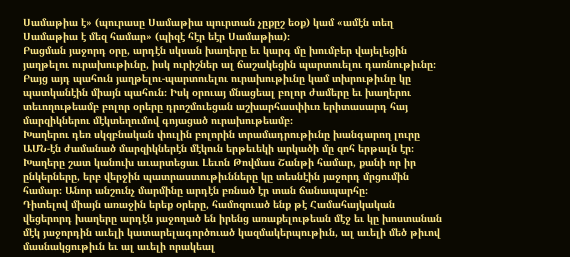Սամաթիա է» (պուրասը Սամաթիա պուրտան չըքըշ եօք) կամ «ամէն տեղ Սամաթիա է մեզ համար» (պիզէ հէր եէր Սամաթիա)։
Բացման յաջորդ օրը, արդէն սկսան խաղերը եւ կարգ մը խումբեր վայելեցին յաղթելու ուրախութիւնը, իսկ ուրիշներ ալ ճաշակեցին պարտուելու դառնութիւնը։ Բայց այդ պահուն յաղթելու-պարտուելու ուրախութիւնը կամ տխրութիւնը կը պատկանէին միայն պահուն։ Իսկ օրուայ մնացեալ բոլոր ժամերը եւ խաղերու տեւողութեամբ բոլոր օրերը դրոշմուեցան աշխարհասփիւռ երիտասարդ հայ մարզիկներու մէկտեղումով գոյացած ուրախութեամբ։
Խաղերու դեռ սկզբնական փուլին բոլորին տրամադրութիւնը խանգարող լուրը ԱՄՆ-էն ժամանած մարզիկներէն մէկուն երթեւեկի արկածի մը զոհ երթալն էր։ Խաղերը շատ կանուխ աւարտեցաւ Լեւոն Թովմաս Շանթի համար, քանի որ իր ընկերները, երբ վերջին պատրաստութիւնները կը տեսնէին յաջորդ մրցումին համար։ Անոր անշունչ մարմինը արդէն բռնած էր տան ճանապարհը։
Դիտելով միայն առաջին երեք օրերը, համոզուած ենք թէ Համահայկական վեցերորդ խաղերը արդէն յաջողած են իրենց առաքելութեան մէջ եւ կը խոստանան մէկ յաջորդին աւելի կատարելագործուած կազմակերպութիւն, ալ աւելի մեծ թիւով մասնակցութիւն եւ ալ աւելի որակեալ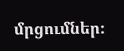մրցումներ։